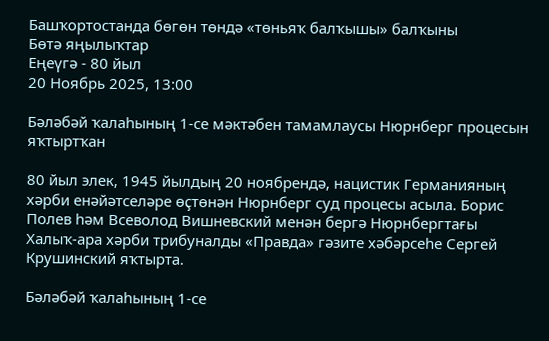Башҡортостанда бөгөн төндә «төньяҡ балҡышы» балҡыны
Бөтә яңылыҡтар
Еңеүгә - 80 йыл
20 Ноябрь 2025, 13:00

Бәләбәй ҡалаһының 1-се мәктәбен тамамлаусы Нюрнберг процесын яҡтыртҡан

80 йыл элек, 1945 йылдың 20 ноябрендә, нацистик Германияның хәрби енәйәтселәре өҫтөнән Нюрнберг суд процесы асыла. Борис Полев һәм Всеволод Вишневский менән бергә Нюрнбергтағы Халыҡ-ара хәрби трибуналды «Правда» гәзите хәбәрсеһе Сергей Крушинский яҡтырта.

Бәләбәй ҡалаһының 1-се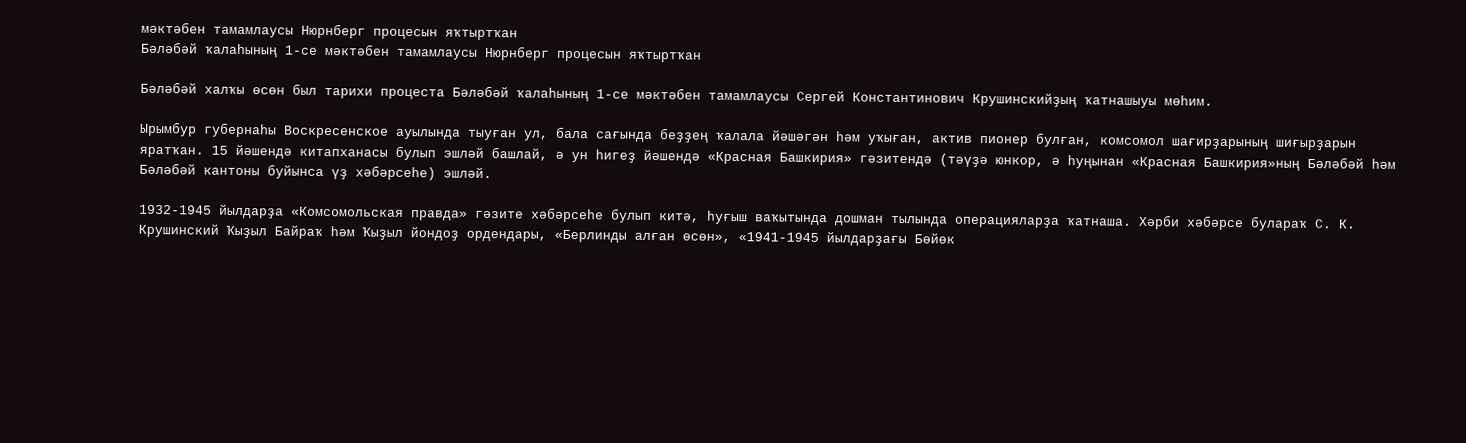мәктәбен тамамлаусы Нюрнберг процесын яҡтыртҡан
Бәләбәй ҡалаһының 1-се мәктәбен тамамлаусы Нюрнберг процесын яҡтыртҡан

Бәләбәй халҡы өсөн был тарихи процеста Бәләбәй ҡалаһының 1-се мәктәбен тамамлаусы Сергей Константинович Крушинскийҙың ҡатнашыуы мөһим.

Ырымбур губернаһы Воскресенское ауылында тыуған ул, бала сағында беҙҙең ҡалала йәшәгән һәм уҡыған, актив пионер булған, комсомол шағирҙарының шиғырҙарын яратҡан. 15 йәшендә китапханасы булып эшләй башлай, ә ун һигеҙ йәшендә «Красная Башкирия» гәзитендә (тәүҙә юнкор, ә һуңынан «Красная Башкирия»ның Бәләбәй һәм Бәләбәй кантоны буйынса үҙ хәбәрсеһе) эшләй.

1932-1945 йылдарҙа «Комсомольская правда» гәзите хәбәрсеһе булып китә, һуғыш ваҡытында дошман тылында операцияларҙа ҡатнаша. Хәрби хәбәрсе булараҡ С. К. Крушинский Ҡыҙыл Байраҡ һәм Ҡыҙыл йондоҙ ордендары, «Берлинды алған өсөн», «1941-1945 йылдарҙағы Бөйөк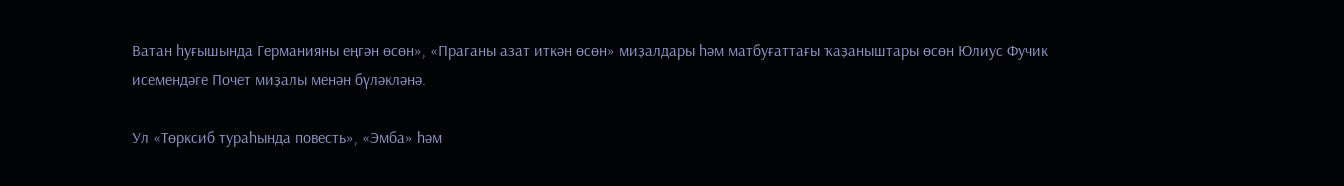Ватан һуғышында Германияны еңгән өсөн», «Праганы азат иткән өсөн» миҙалдары һәм матбуғаттағы ҡаҙаныштары өсөн Юлиус Фучик исемендәге Почет миҙалы менән бүләкләнә.

Ул «Төрксиб тураһында повесть», «Эмба» һәм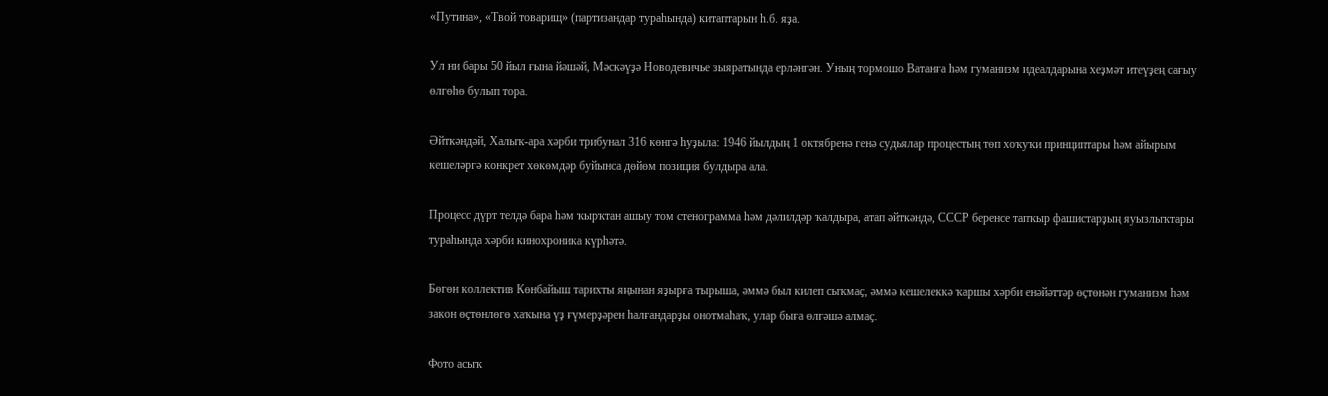«Путина», «Твой товарищ» (партизандар тураһында) китаптарын һ.б. яҙа.

Ул ни бары 50 йыл ғына йәшәй, Мәскәүҙә Новодевичье зыяратында ерләнгән. Уның тормошо Ватанға һәм гуманизм идеалдарына хеҙмәт итеүҙең сағыу өлгөһө булып тора.

Әйткәндәй, Халыҡ-ара хәрби трибунал 316 көнгә һуҙыла: 1946 йылдың 1 октябренә генә судьялар процестың төп хоҡуҡи принциптары һәм айырым кешеләргә конкрет хөкөмдәр буйынса дөйөм позиция булдыра ала.

Процесс дүрт телдә бара һәм ҡырҡтан ашыу том стенограмма һәм дәлилдәр ҡалдыра, атап әйткәндә, СССР беренсе тапҡыр фашистарҙың яуызлыҡтары тураһында хәрби кинохроника күрһәтә.

Бөгөн коллектив Көнбайыш тарихты яңынан яҙырға тырыша, әммә был килеп сыҡмаҫ, әммә кешелеккә ҡаршы хәрби енәйәттәр өҫтөнән гуманизм һәм закон өҫтөнлөгө хаҡына үҙ ғүмерҙәрен һалғандарҙы онотмаһаҡ, улар быға өлгәшә алмаҫ.

Фото асыҡ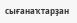сығанаҡтарҙан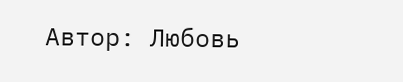Автор: Любовь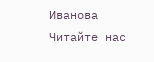Иванова
Читайте нас